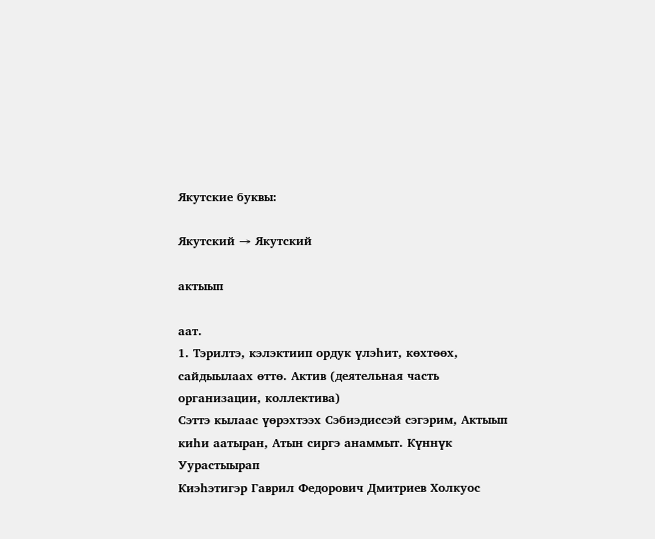Якутские буквы:

Якутский → Якутский

актыып

аат.
1. Тэрилтэ, кэлэктиип ордук үлэһит, көхтөөх, сайдыылаах өттө. Актив (деятельная часть организации, коллектива)
Сэттэ кылаас үөрэхтээх Сэбиэдиссэй сэгэрим, Актыып киһи аатыран, Атын сиргэ анаммыт. Күннүк Уурастыырап
Киэһэтигэр Гаврил Федорович Дмитриев Холкуос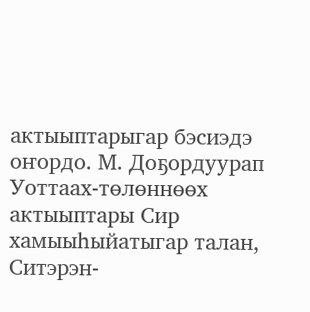актыыптарыгар бэсиэдэ оҥордо. М. Доҕордуурап
Уоттаах-төлөннөөх актыыптары Сир хамыыһыйатыгар талан, Ситэрэн-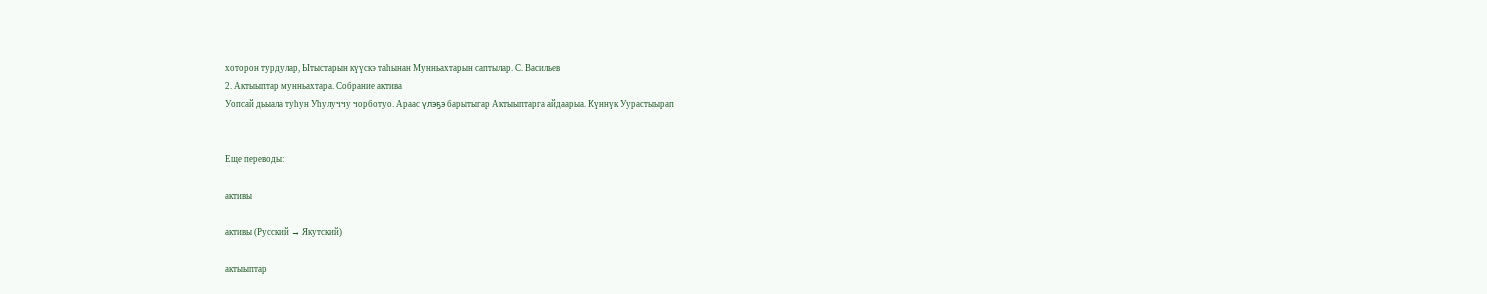хоторон турдулар, Ытыстарын күүскэ таһынан Мунньахтарын саптылар. С. Васильев
2. Актыыптар мунньахтара. Собрание актива
Уопсай дьыала туһун Уһулуччу чорботуо. Араас үлэҕэ барытыгар Актыыптарга айдаарыа. Күннүк Уурастыырап


Еще переводы:

активы

активы (Русский → Якутский)

актыыптар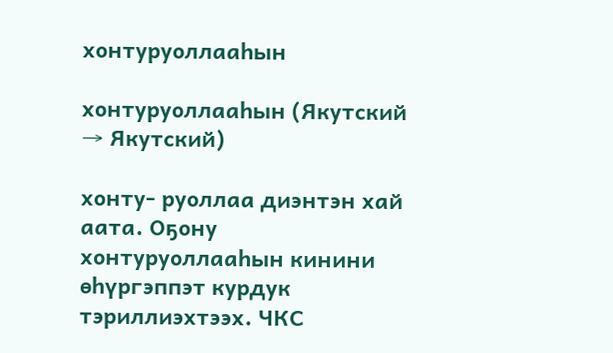хонтуруоллааһын

хонтуруоллааһын (Якутский → Якутский)

хонту- руоллаа диэнтэн хай
аата. Оҕону хонтуруоллааһын кинини өһүргэппэт курдук тэриллиэхтээх. ЧКС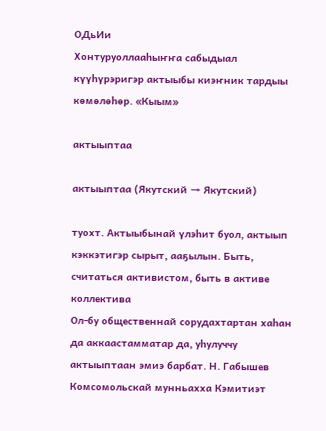ОДьИи
Хонтуруоллааһыҥҥа сабыдыал күүһүрэригэр актыыбы киэҥник тардыы көмөлөһөр. «Кыым»

актыыптаа

актыыптаа (Якутский → Якутский)

туохт. Актыыбынай үлэһит буол, актыып кэккэтигэр сырыт, ааҕылын. Быть, считаться активистом, быть в активе коллектива
Ол-бу общественнай сорудахтартан хаһан да аккаастамматар да, уһулуччу актыыптаан эмиэ барбат. Н. Габышев
Комсомольскай мунньахха Кэмитиэт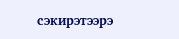сэкирэтээрэ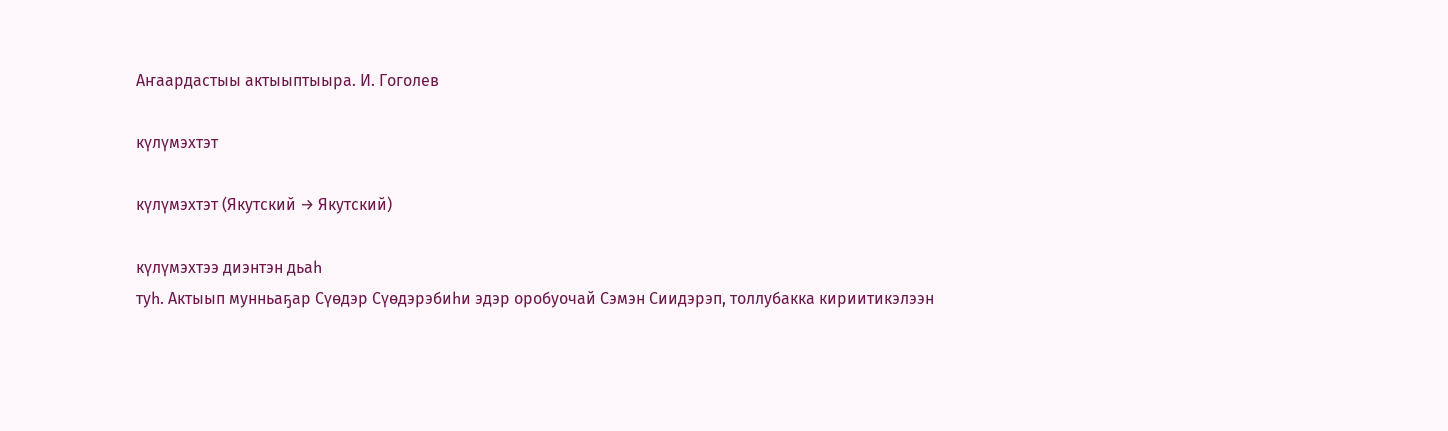Аҥаардастыы актыыптыыра. И. Гоголев

күлүмэхтэт

күлүмэхтэт (Якутский → Якутский)

күлүмэхтээ диэнтэн дьаһ
туһ. Актыып мунньаҕар Сүөдэр Сүөдэрэбиһи эдэр оробуочай Сэмэн Сиидэрэп, толлубакка кириитикэлээн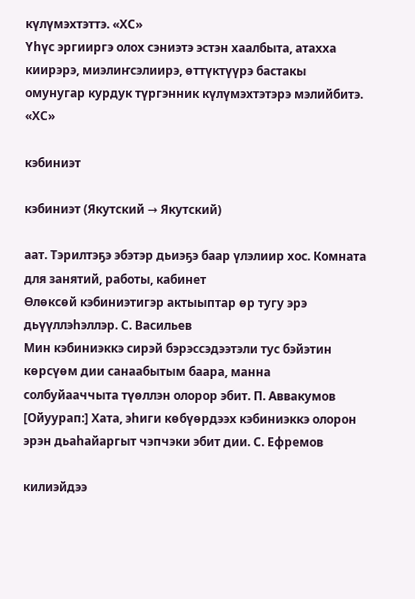күлүмэхтэттэ. «ХС»
Үһүс эргииргэ олох сэниэтэ эстэн хаалбыта, атахха киирэрэ, миэлиҥсэлиирэ, өттүктүүрэ бастакы омунугар курдук түргэнник күлүмэхтэтэрэ мэлийбитэ. «ХС»

кэбиниэт

кэбиниэт (Якутский → Якутский)

аат. Тэрилтэҕэ эбэтэр дьиэҕэ баар үлэлиир хос. Комната для занятий, работы, кабинет
Өлөксөй кэбиниэтигэр актыыптар өр тугу эрэ дьүүллэһэллэр. С. Васильев
Мин кэбиниэккэ сирэй бэрэссэдээтэли тус бэйэтин көрсүөм дии санаабытым баара, манна солбуйааччыта түөллэн олорор эбит. П. Аввакумов
[Ойуурап:] Хата, эһиги көбүөрдээх кэбиниэккэ олорон эрэн дьаһайаргыт чэпчэки эбит дии. С. Ефремов

килиэйдээ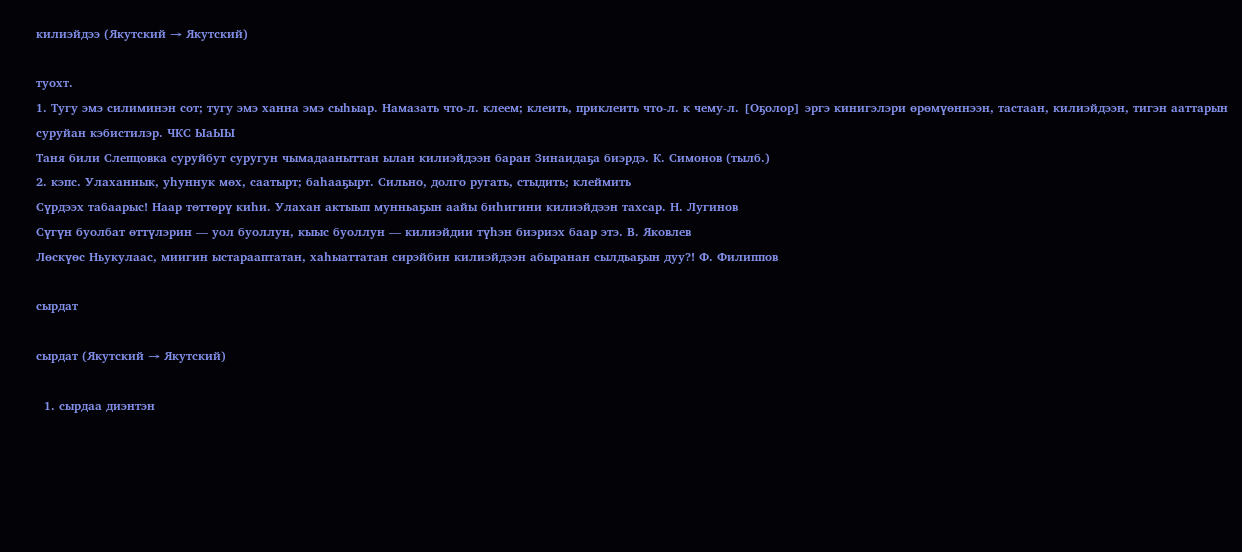килиэйдээ (Якутский → Якутский)

туохт.
1. Тугу эмэ силиминэн сот; тугу эмэ ханна эмэ сыһыар. Намазать что-л. клеем; клеить, приклеить что-л. к чему-л. [Оҕолор] эргэ кинигэлэри өрөмүөннээн, тастаан, килиэйдээн, тигэн ааттарын суруйан кэбистилэр. ЧКС ЫаЫЫ
Таня били Слепцовка суруйбут суругун чымадааныттан ылан килиэйдээн баран Зинаидаҕа биэрдэ. К. Симонов (тылб.)
2. кэпс. Улаханнык, уһуннук мөх, саатырт; баһааҕырт. Сильно, долго ругать, стыдить; клеймить
Сүрдээх табаарыс! Наар төттөрү киһи. Улахан актыып мунньаҕын аайы биһигини килиэйдээн тахсар. Н. Лугинов
Сүгүн буолбат өттүлэрин — уол буоллун, кыыс буоллун — килиэйдии түһэн биэриэх баар этэ. В. Яковлев
Лөскүөс Ньукулаас, миигин ыстарааптатан, хаһыаттатан сирэйбин килиэйдээн абыранан сылдьаҕын дуу?! Ф. Филиппов

сырдат

сырдат (Якутский → Якутский)

  1. сырдаа диэнтэн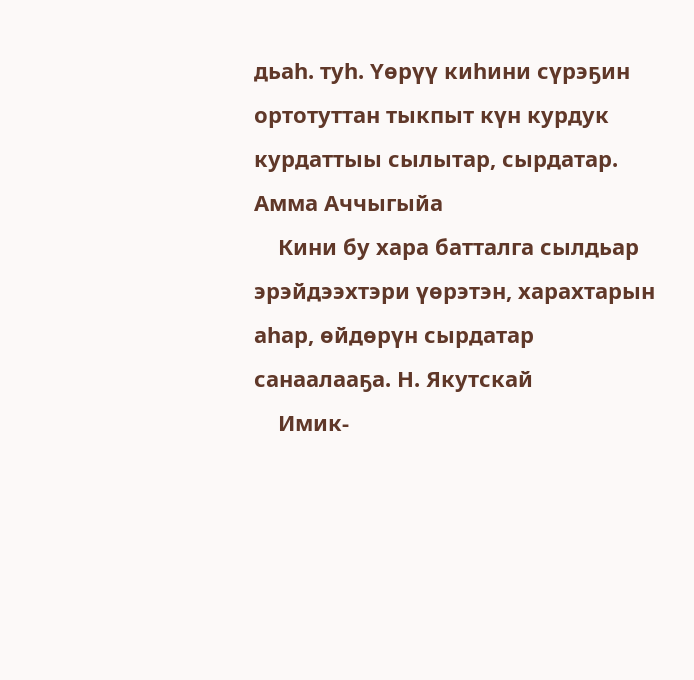дьаһ. туһ. Үөрүү киһини сүрэҕин ортотуттан тыкпыт күн курдук курдаттыы сылытар, сырдатар. Амма Аччыгыйа
    Кини бу хара батталга сылдьар эрэйдээхтэри үөрэтэн, харахтарын аһар, өйдөрүн сырдатар санаалааҕа. Н. Якутскай
    Имик-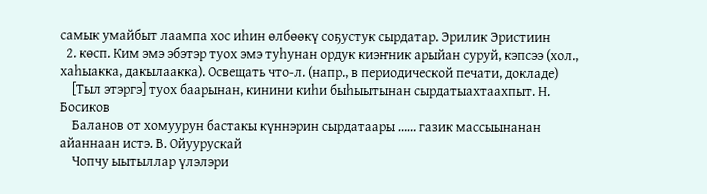самык умайбыт лаампа хос иһин өлбөөкү соҕустук сырдатар. Эрилик Эристиин
  2. көсп. Ким эмэ эбэтэр туох эмэ туһунан ордук киэҥник арыйан суруй, кэпсээ (хол., хаһыакка, дакылаакка). Освещать что-л. (напр., в периодической печати, докладе)
    [Тыл этэргэ] туох баарынан, кинини киһи быһыытынан сырдатыахтаахпыт. Н. Босиков
    Баланов от хомуурун бастакы күннэрин сырдатаары …… газик массыынанан айаннаан истэ. В. Ойуурускай
    Чопчу ыытыллар үлэлэри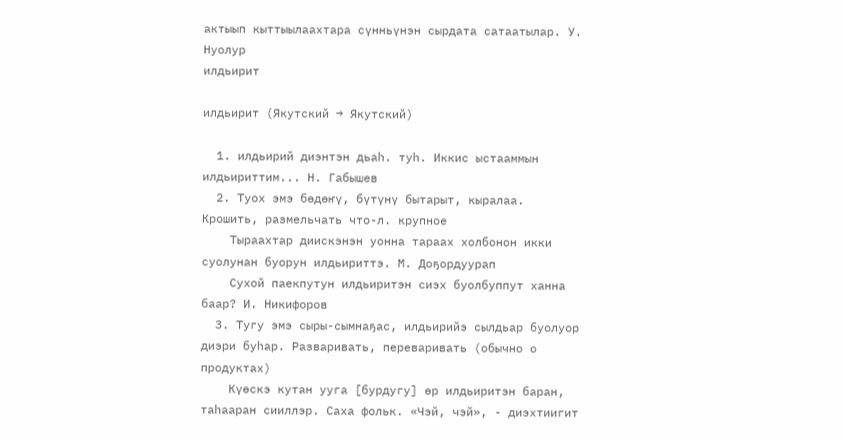актыып кыттыылаахтара сүнньүнэн сырдата сатаатылар. У. Нуолур
илдьирит

илдьирит (Якутский → Якутский)

  1. илдьирий диэнтэн дьаһ. туһ. Иккис ыстааммын илдьириттим... Н. Габышев
  2. Туох эмэ бөдөҥү, бүтүнү бытарыт, кыралаа. Крошить, размельчать что-л. крупное
    Тыраахтар диискэнэн уонна тараах холбонон икки суолунан буорун илдьириттэ. М. Доҕордуурап
    Сухой паекпутун илдьиритэн сиэх буолбуппут ханна баар? И. Никифоров
  3. Тугу эмэ сыры-сымнаҕас, илдьирийэ сылдьар буолуор диэри буһар. Разваривать, переваривать (обычно о продуктах)
    Күөскэ кутан ууга [бурдугу] өр илдьиритэн баран, таһааран сииллэр. Саха фольк. «Чэй, чэй», - диэхтиигит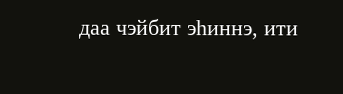даа чэйбит эһиннэ, ити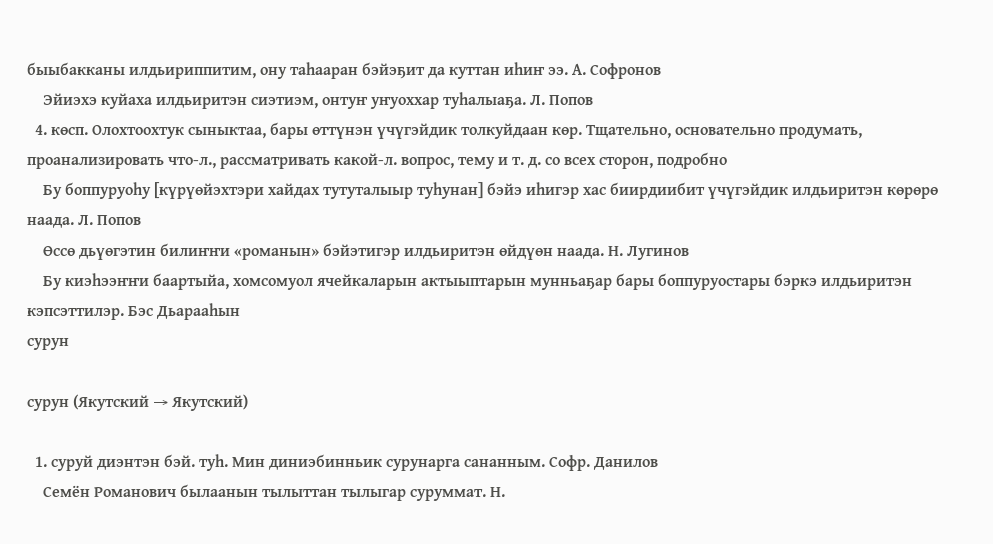быыбакканы илдьириппитим, ону таһааран бэйэҕит да куттан иһиҥ ээ. А. Софронов
    Эйиэхэ куйаха илдьиритэн сиэтиэм, онтуҥ уҥуоххар туһалыаҕа. Л. Попов
  4. көсп. Олохтоохтук сыныктаа, бары өттүнэн үчүгэйдик толкуйдаан көр. Тщательно, основательно продумать, проанализировать что-л., рассматривать какой-л. вопрос, тему и т. д. со всех сторон, подробно
    Бу боппуруоһу [күрүөйэхтэри хайдах тутуталыыр туһунан] бэйэ иһигэр хас биирдиибит үчүгэйдик илдьиритэн көрөрө наада. Л. Попов
    Өссө дьүөгэтин билиҥҥи «романын» бэйэтигэр илдьиритэн өйдүөн наада. Н. Лугинов
    Бу киэһээҥҥи баартыйа, хомсомуол ячейкаларын актыыптарын мунньаҕар бары боппуруостары бэркэ илдьиритэн кэпсэттилэр. Бэс Дьарааһын
сурун

сурун (Якутский → Якутский)

  1. суруй диэнтэн бэй. туһ. Мин диниэбинньик сурунарга сананным. Софр. Данилов
    Семён Романович былаанын тылыттан тылыгар суруммат. Н.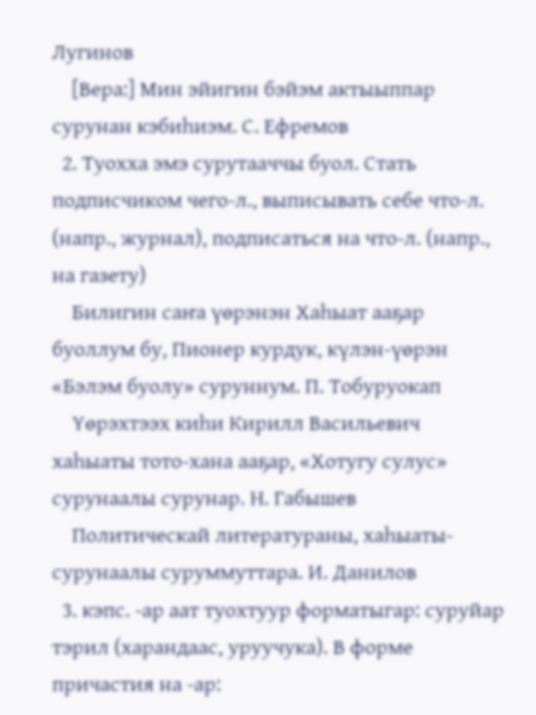Лугинов
    [Вера:] Мин эйигин бэйэм актыыппар сурунан кэбиһиэм. С. Ефремов
  2. Туохха эмэ сурутааччы буол. Стать подписчиком чего-л., выписывать себе что-л. (напр., журнал), подписаться на что-л. (напр., на газету)
    Билигин саҥа үөрэнэн Хаһыат ааҕар буоллум бу, Пионер курдук, күлэн-үөрэн «Бэлэм буолу» суруннум. П. Тобуруокап
    Үөрэхтээх киһи Кирилл Васильевич хаһыаты тото-хана ааҕар, «Хотугу сулус» сурунаалы сурунар. Н. Габышев
    Политическай литератураны, хаһыаты-сурунаалы суруммуттара. И. Данилов
  3. кэпс. -ар аат туохтуур форматыгар: суруйар тэрил (харандаас, уруучука). В форме причастия на -ар: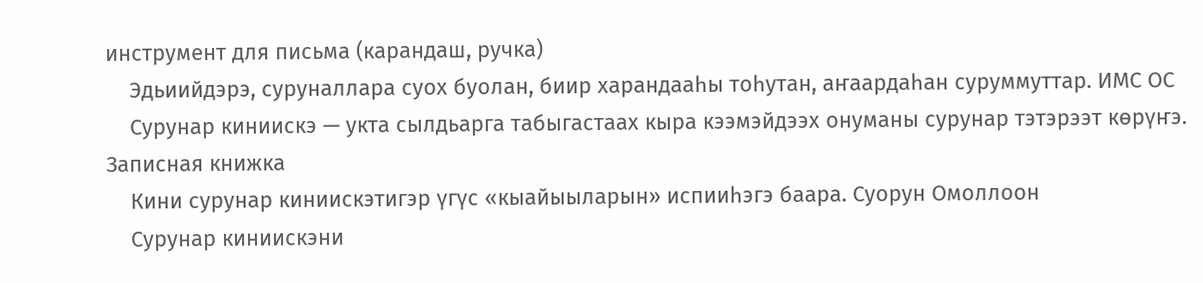инструмент для письма (карандаш, ручка)
    Эдьиийдэрэ, суруналлара суох буолан, биир харандааһы тоһутан, аҥаардаһан суруммуттар. ИМС ОС
    Сурунар киниискэ — укта сылдьарга табыгастаах кыра кээмэйдээх онуманы сурунар тэтэрээт көрүҥэ. Записная книжка
    Кини сурунар киниискэтигэр үгүс «кыайыыларын» испииһэгэ баара. Суорун Омоллоон
    Сурунар киниискэни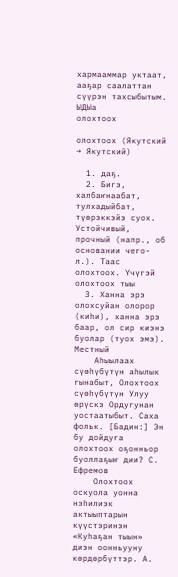хармааммар уктаат, ааҕар саалаттан сүүрэн тахсыбытым. ЫДЫа
олохтоох

олохтоох (Якутский → Якутский)

  1. даҕ.
  2. Бигэ, халбаҥнаабат, тулхадыйбат, түөрэккэйэ суох. Устойчивый, прочный (напр., об основании чего-л.). Таас олохтоох. Үчүгэй олохтоох тыы
  3. Ханна эрэ олохсуйан олорор (киһи), ханна эрэ баар, ол сир киэнэ буолар (туох эмэ). Местный
    Аһыылаах сүөһүбүтүн аһылык гынабыт, Олохтоох сүөһүбүтүн Улуу өрүскэ Ордугунан уостаатыбыт. Саха фольк. [Бадин:] Эн бу дойдуга олохтоох оҕонньор буоллаҕыҥ дии? С. Ефремов
    Олохтоох оскуола уонна нэһилиэк актыыптарын күүстэринэн «Куһаҕан тыын» диэн оонньууну көрдөрбүттэр. А.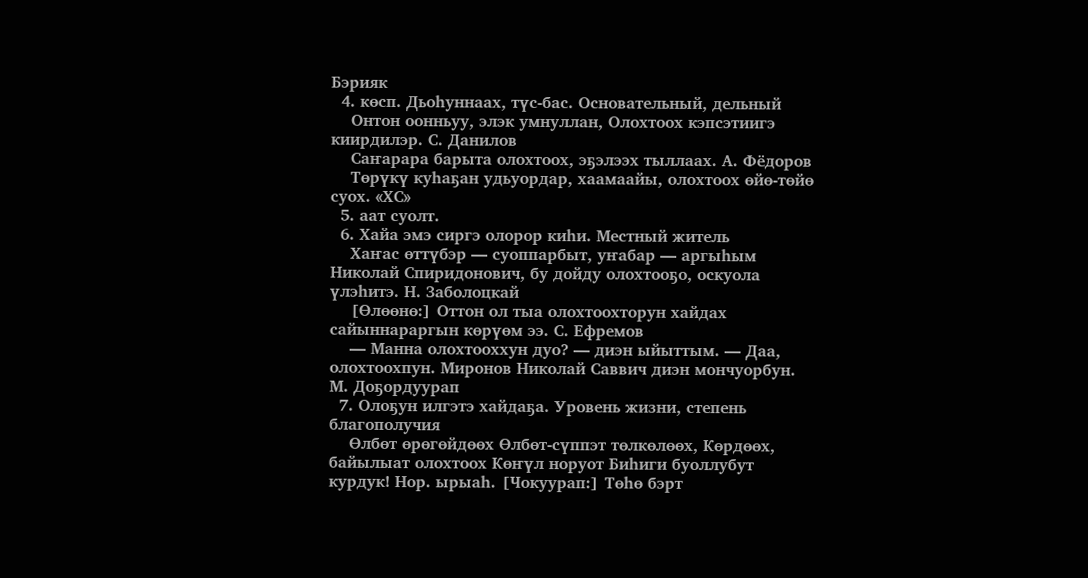Бэрияк
  4. көсп. Дьоһуннаах, түс-бас. Основательный, дельный
    Онтон оонньуу, элэк умнуллан, Олохтоох кэпсэтиигэ киирдилэр. С. Данилов
    Саҥарара барыта олохтоох, эҕэлээх тыллаах. А. Фёдоров
    Төрүкү куһаҕан удьуордар, хаамаайы, олохтоох өйө-төйө суох. «ХС»
  5. аат суолт.
  6. Хайа эмэ сиргэ олорор киһи. Местный житель
    Хаҥас өттүбэр — суоппарбыт, уҥабар — аргыһым Николай Спиридонович, бу дойду олохтооҕо, оскуола үлэһитэ. Н. Заболоцкай
    [Өлөөнө:] Оттон ол тыа олохтоохторун хайдах сайыннараргын көрүөм ээ. С. Ефремов
    — Манна олохтооххун дуо? — диэн ыйыттым. — Даа, олохтоохпун. Миронов Николай Саввич диэн мончуорбун. М. Доҕордуурап
  7. Олоҕун илгэтэ хайдаҕа. Уровень жизни, степень благополучия
    Өлбөт өрөгөйдөөх Өлбөт-сүппэт төлкөлөөх, Көрдөөх, байылыат олохтоох Көҥүл норуот Биһиги буоллубут курдук! Нор. ырыаһ. [Чокуурап:] Төһө бэрт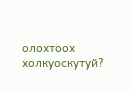олохтоох холкуоскутуй?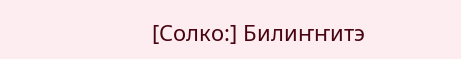[Солко:] Билиҥҥитэ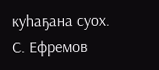куһаҕана суох. С. Ефремов